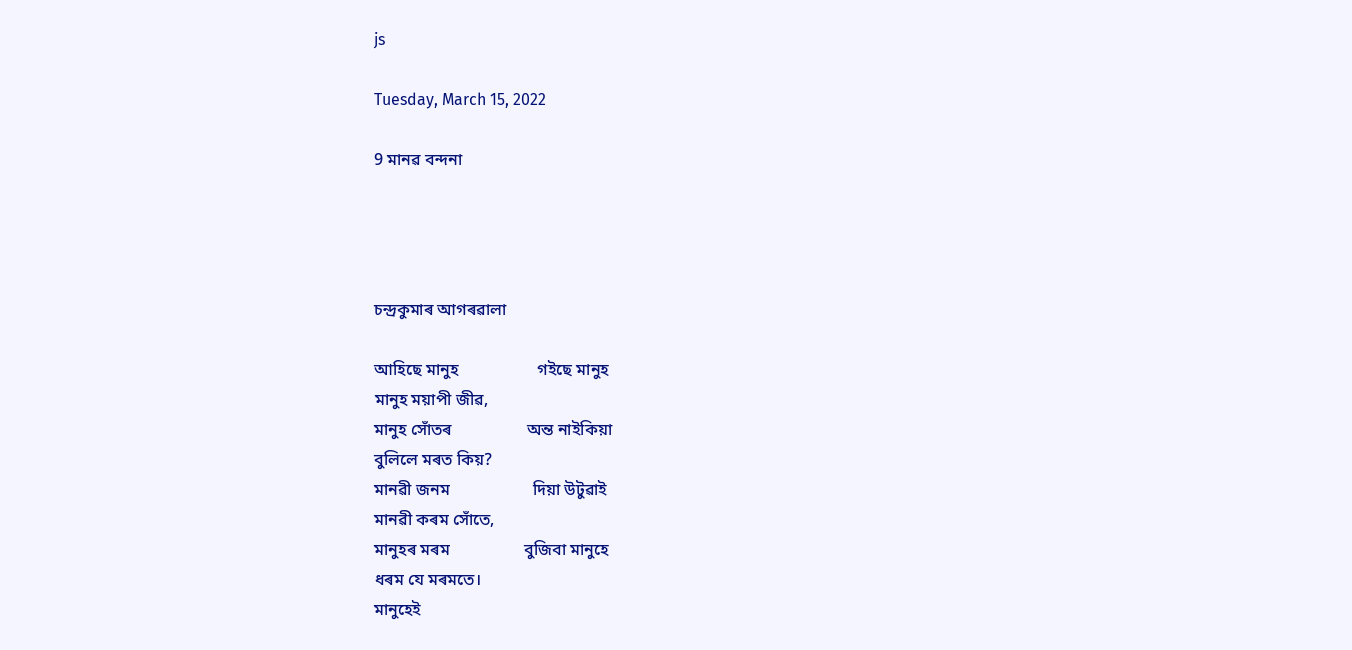js

Tuesday, March 15, 2022

9 মানৱ বন্দনা




চন্দ্ৰকুমাৰ আগৰৱালা

আহিছে মানুহ                   গইছে মানুহ
মানুহ ময়াপী জীৱ,
মানুহ সোঁতৰ                  অন্ত নাইকিয়া
বুলিলে মৰত কিয়?
মানৱী জনম                    দিয়া উটুৱাই
মানৱী কৰম সোঁতে,
মানুহৰ মৰম                  বুজিবা মানুহে
ধৰম যে মৰমতে।
মানুহেই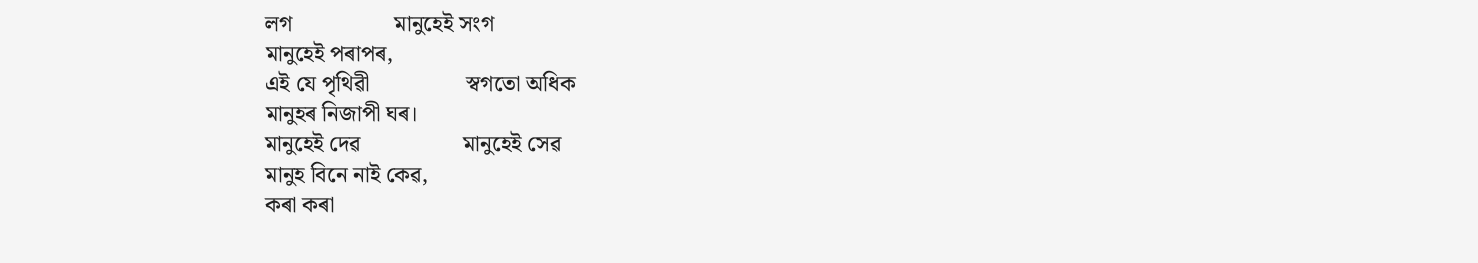লগ                  মানুহেই সংগ
মানুহেই পৰাপৰ,
এই যে পৃথিৱী                 স্বগতো অধিক
মানুহৰ নিজাপী ঘৰ।
মানুহেই দেৱ                  মানুহেই সেৱ
মানুহ বিনে নাই কেৱ,
কৰা কৰা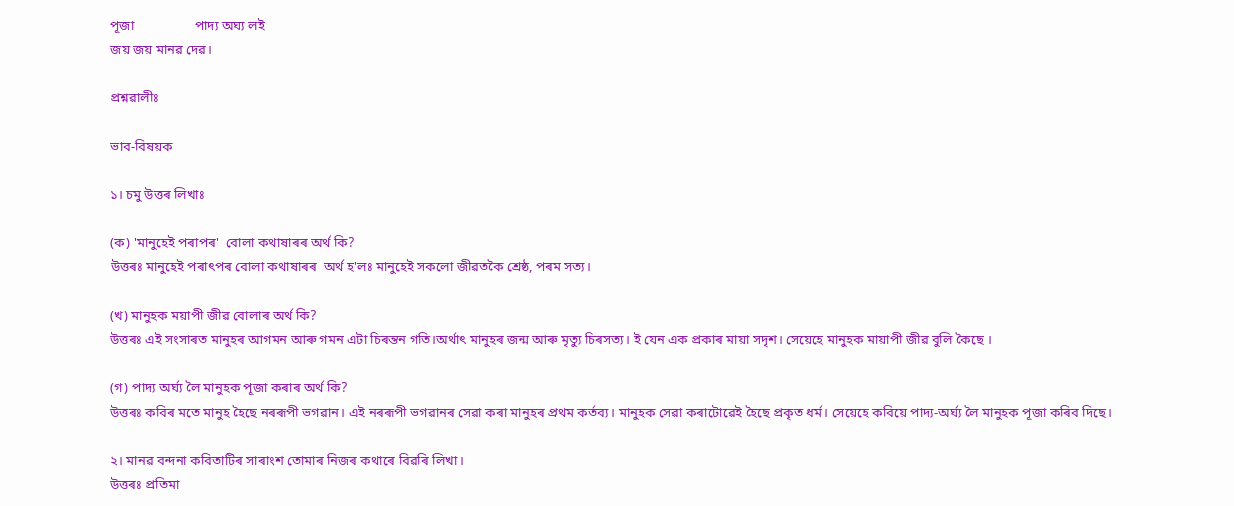পূজা                  পাদ্য অঘ্য লই
জয় জয় মানৱ দেৱ।

প্ৰশ্নৱালীঃ

ভাব-বিষয়ক

১। চমু উত্তৰ লিখাঃ

(ক) 'মানুহেই পৰাপৰ'  বোলা কথাষাৰৰ অৰ্থ কি?
উত্তৰঃ মানুহেই পৰাৎপৰ বোলা কথাষাৰৰ  অৰ্থ হ'লঃ মানুহেই সকলো জীৱতকৈ শ্ৰেষ্ঠ, পৰম সত্য।

(খ) মানুহক ময়াপী জীৱ বোলাৰ অৰ্থ কি?
উত্তৰঃ এই সংসাৰত মানুহৰ আগমন আৰু গমন এটা চিৰন্তন গতি।অৰ্থাৎ মানুহৰ জন্ম আৰু মৃত্যু চিৰসত্য। ই যেন এক প্ৰকাৰ মায়া সদৃশ। সেয়েহে মানুহক মায়াপী জীৱ বুলি কৈছে ।

(গ) পাদ্য অৰ্ঘ্য লৈ মানুহক পূজা কৰাৰ অৰ্থ কি?
উত্তৰঃ কবিৰ মতে মানুহ হৈছে নৰৰূপী ভগৱান। এই নৰৰূপী ভগৱানৰ সেৱা কৰা মানুহৰ প্ৰথম কৰ্তব্য। মানুহক সেৱা কৰাটোৱেই হৈছে প্ৰকৃত ধৰ্ম। সেয়েহে কবিয়ে পাদ্য-অৰ্ঘ্য লৈ মানুহক পূজা কৰিব দিছে।

২। মানৱ বন্দনা কবিতাটিৰ সাৰাংশ তোমাৰ নিজৰ কথাৰে বিৱৰি লিখা।
উত্তৰঃ প্ৰতিমা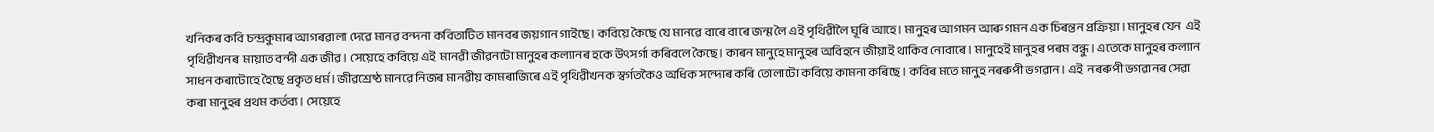খনিকৰ কবি চন্দ্ৰকুমাৰ আগৰৱালা দেৱে মানৱ বন্দনা কবিতাটিত মানবৰ জয়গান গাইছে। কবিয়ে কৈছে যে মানৱে বাৰে বাৰে জন্ম লৈ এই পৃথিৱীলৈ ঘূৰি আহে। মানুহৰ আগমন আৰু গমন এক চিৰন্তন প্ৰক্ৰিয়া। মানুহৰ যেন  এই পৃথিৱীখনৰ  মায়াত বন্দী এক জীৱ। সেয়েহে কবিয়ে এই  মানৱী জীৱনটো মানুহৰ কল্যানৰ হকে উৎসৰ্গা কৰিবলে কৈছে। কাৰন মানুহে মানুহৰ অবিহনে জীয়াই থাকিব নোবাৰে। মানুহেই মানুহৰ পৰম বন্ধু। এতেকে মানুহৰ কল্যান সাধন কৰাটোহে হৈছে প্ৰকৃত ধৰ্ম। জীৱশ্ৰেষ্ঠ মানৱে নিজৰ মানৱীয় কামৰাজিৰে এই পৃথিৱীখনক স্বৰ্গতকৈও অধিক সন্দোৰ কৰি তোলাটো কবিয়ে কামনা কৰিছে । কবিৰ মতে মানুহ নৰৰুপী ভগৱান । এই  নৰৰুপী ভগৱানৰ সেৱা কৰা মানুহৰ প্ৰথম কৰ্তব্য। সেয়েহে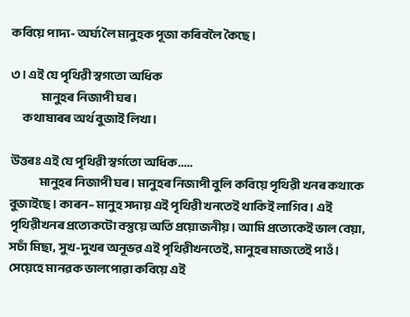কবিয়ে পাদ্য- অৰ্ঘ্য লৈ মানুহক পূজা কৰিবলৈ কৈছে।

৩। এই যে পৃথিৱী স্বগতো অধিক
               মানুহৰ নিজাপী ঘৰ।
      কথাষাৰৰ অৰ্থ বুজাই লিখা।

উত্তৰঃ এই যে পৃথিৱী স্বৰ্গতো অধিক.....
               মানুহৰ নিজাপী ঘৰ । মানুহৰ নিজাপী বুলি কবিয়ে পৃথিৱী খনৰ কথাকে বুজাইছে । কাৰন– মানুহ সদায় এই পৃথিৱী খনতেই থাকিই লাগিব। এই পৃথিৱীখনৰ প্ৰত্যেকটো বস্তুয়ে অতি প্ৰয়োজনীয়। আমি প্ৰত্যেকেই ভাল বেয়া, সচাঁ মিছা, সুখ-দুখৰ অনূভৱ এই পৃথিৱীখনতেই, মানুহৰ মাজতেই পাওঁ। সেয়েহে মানৱক ভালপোৱা কবিয়ে এই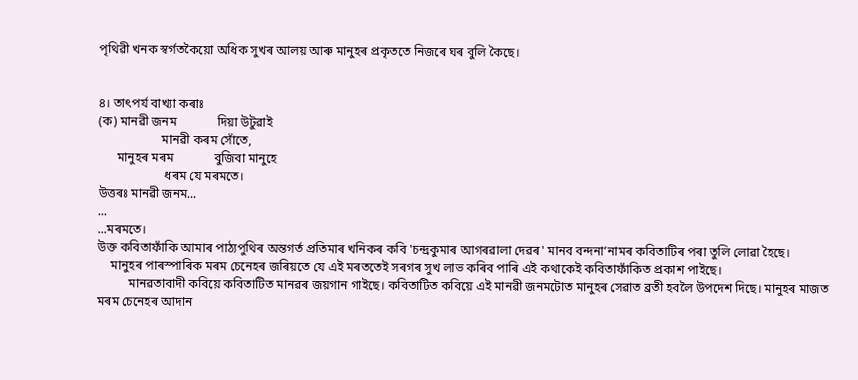পৃথিৱী খনক স্বৰ্গতকৈয়ো অধিক সুখৰ আলয় আৰু মানুহৰ প্ৰকৃততে নিজৰে ঘৰ বুলি কৈছে।


৪। তাৎপৰ্য বাখ্যা কৰাঃ
(ক) মানৱী জনম             দিয়া উটুৱাই
                    মানৱী কৰম সোঁতে,
      মানুহৰ মৰম             বুজিবা মানুহে
                     ধৰম যে মৰমতে।
উত্তৰঃ মানৱী জনম...
...
...মৰমতে।
উক্ত কবিতাফাঁকি আমাৰ পাঠ্যপুথিৰ অন্তগৰ্ত প্ৰতিমাৰ খনিকৰ কবি 'চন্দ্ৰকুমাৰ আগৰৱালা দেৱৰ' মানব বন্দনাʼনামৰ কবিতাটিৰ পৰা তুলি লোৱা হৈছে।
    মানুহৰ পাৰস্পাৰিক মৰম চেনেহৰ জৰিয়তে যে এই মৰততেই সৰগৰ সুখ লাভ কৰিব পাৰি এই কথাকেই কবিতাফাঁকিত প্ৰকাশ পাইছে।
          মানৱতাবাদী কবিয়ে কবিতাটিত মানৱৰ জয়গান গাইছে। কবিতাটিত কবিয়ে এই মানৱী জনমটোত মানুহৰ সেৱাত ব্ৰতী হবলৈ উপদেশ দিছে। মানুহৰ মাজত মৰম চেনেহৰ আদান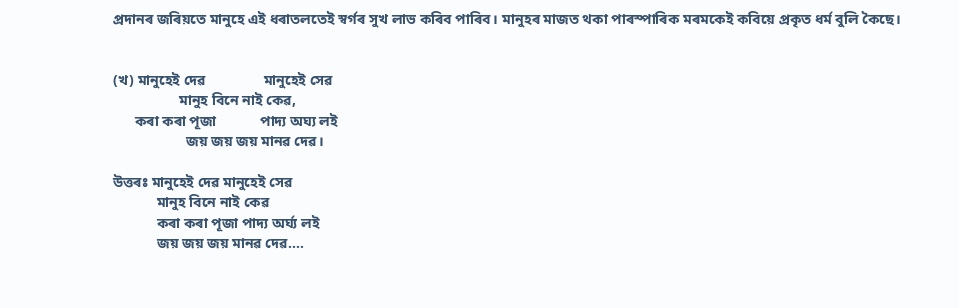প্ৰদানৰ জৰিয়তে মানুহে এই ধৰাতলতেই স্বৰ্গৰ সুখ লাভ কৰিব পাৰিব। মানুহৰ মাজত থকা পাৰস্পাৰিক মৰমকেই কবিয়ে প্ৰকৃত ধৰ্ম বুলি কৈছে।


(খ) মানুহেই দেৱ                মানুহেই সেৱ
                  মানুহ বিনে নাই কেৱ,
      কৰা কৰা পূজা            পাদ্য অঘ্য লই
                    জয় জয় জয় মানৱ দেৱ।

উত্তৰঃ মানুহেই দেৱ মানুহেই সেৱ
            মানুহ বিনে নাই কেৱ
            কৰা কৰা পূজা পাদ্য অৰ্ঘ্য লই
            জয় জয় জয় মানৱ দেৱ....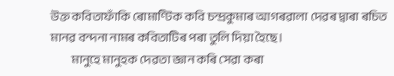উক্ত কবিতাফাঁকি ৰোমাণ্টিক কবি চন্দ্ৰকুমাৰ আগৰৱালা দেৱৰ দ্বাৰা ৰচিত মানৱ বন্দনা নামৰ কবিতাটিৰ পৰা তুলি দিয়া হৈছে।
          মানুহে মানুহক দেৱতা জ্ঞান কৰি সেৱা কৰা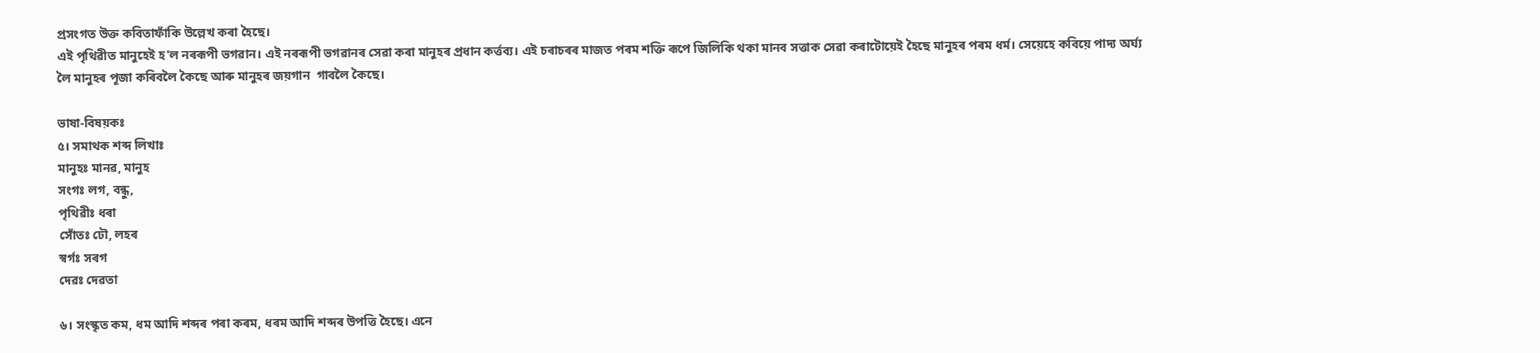প্ৰসংগত উক্ত কবিতাফাঁকি উল্লেখ কৰা হৈছে।
এই পৃথিৱীত মানুহেই হ'ল নৰৰূপী ভগৱান। এই নৰৰূপী ভগৱানৰ সেৱা কৰা মানুহৰ প্ৰধান কৰ্ত্তব্য। এই চৰাচৰৰ মাজত পৰম শক্তি ৰূপে জিলিকি থকা মানব সত্তাক সেৱা কৰাটোয়েই হৈছে মানুহৰ পৰম ধৰ্ম। সেয়েহে কবিয়ে পাদ্য অৰ্ঘ্য লৈ মানুহৰ পূজা কৰিবলৈ কৈছে আৰু মানুহৰ জয়গান  গাবলৈ কৈছে।

ভাষা-বিষয়কঃ
৫। সমাথক শব্দ লিখাঃ
মানুহঃ মানৱ, মানুহ
সংগঃ লগ, বন্ধু,
পৃথিৱীঃ ধৰা
সোঁতঃ ঢৌ, লহৰ
স্বৰ্গঃ সৰগ
দেৱঃ দেৱতা

৬। সংস্কৃত কম, ধম আদি শব্দৰ পৰা কৰম, ধৰম আদি শব্দৰ উপত্তি হৈছে। এনে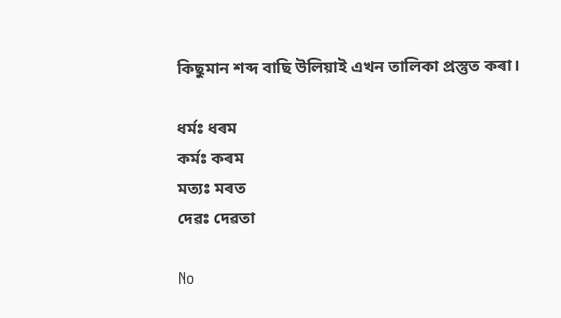কিছুমান শব্দ বাছি উলিয়াই এখন তালিকা প্ৰস্তুত কৰা।

ধৰ্মঃ ধৰম
কৰ্মঃ কৰম
মত্যঃ মৰত
দেৱঃ দেৱতা

No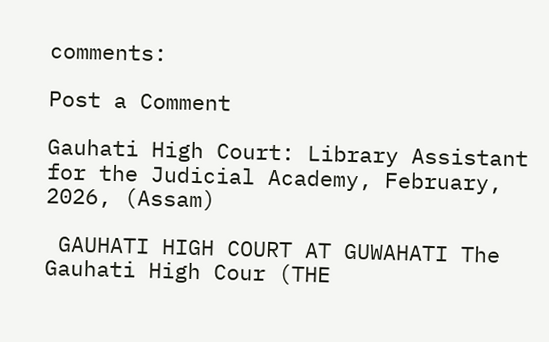comments:

Post a Comment

Gauhati High Court: Library Assistant for the Judicial Academy, February, 2026, (Assam)

 GAUHATI HIGH COURT AT GUWAHATI The Gauhati High Cour (THE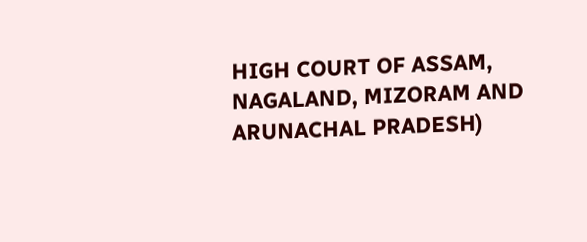HIGH COURT OF ASSAM, NAGALAND, MIZORAM AND ARUNACHAL PRADESH)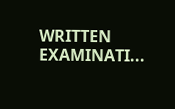WRITTEN EXAMINATI...